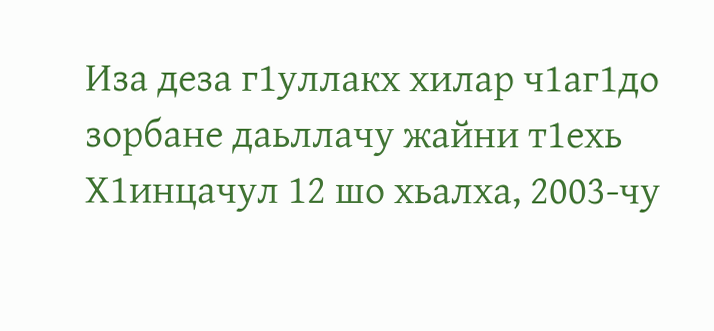Иза деза г1уллакх хилар ч1аг1до зорбане даьллачу жайни т1ехь
Х1инцачул 12 шо хьалха, 2003-чу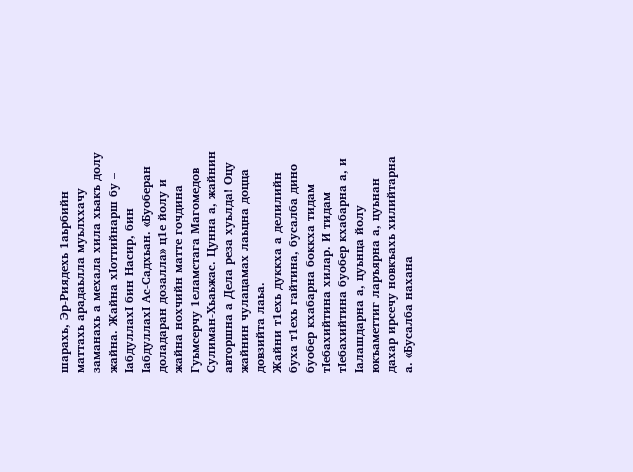шарахь, Эр-Риядехь 1аьрбийн маттахь арадаьлла муьлххачу заманахь а мехала хила хьакъ долу жайна. Жайна хIоттийнарш бу – IабдуллахI бин Насир, бин IабдуллахI Ас-Садхьан. «Буоберан доладаран дозалла» ц1е йолу и жайна нохчийн матте гочдина Гуьмсерчу 1еламстага Магомедов Сулиман-Хьаьжас. Цунна а, жайнин авторшна а Дела реза хуьлда! Оцу жайнин чулацамах лаьцна доцца довзийта лаьа.
Жайни т1ехь дуккха а делилийн буха т1ехь гайтина, бусалба дино буобер кхабарна боккха тидам тIебахийтина хилар. И тидам тIебахийтина буобер кхабарна а, и Iалашдарна а, цуьнца йолу юкъаметтиг ларъярна а, цуьнан дахар ирсечу новкъахь хилийтарна а. «Бусалба нахана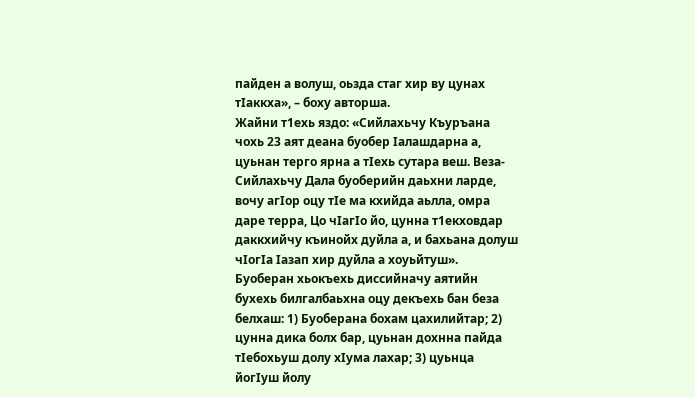пайден а волуш, оьзда стаг хир ву цунах тIаккха», – боху авторша.
Жайни т1ехь яздо: «Сийлахьчу Къуръана чохь 23 аят деана буобер Iалашдарна а, цуьнан терго ярна а тIехь сутара веш. Веза-Сийлахьчу Дала буоберийн даьхни ларде, вочу агIор оцу тIе ма кхийда аьлла, омра даре терра, Цо чIагIо йо, цунна т1екховдар даккхийчу къинойх дуйла а, и бахьана долуш чIогIа Iазап хир дуйла а хоуьйтуш».
Буоберан хьокъехь диссийначу аятийн бухехь билгалбаьхна оцу декъехь бан беза белхаш: 1) Буоберана бохам цахилийтар; 2) цунна дика болх бар, цуьнан дохнна пайда тIебохьуш долу хIума лахар; 3) цуьнца йогIуш йолу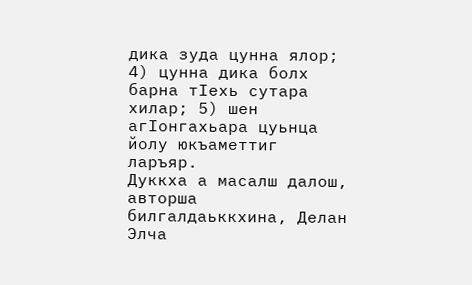дика зуда цунна ялор; 4) цунна дика болх барна тIехь сутара хилар; 5) шен агIонгахьара цуьнца йолу юкъаметтиг ларъяр.
Дуккха а масалш далош, авторша билгалдаьккхина, Делан Элча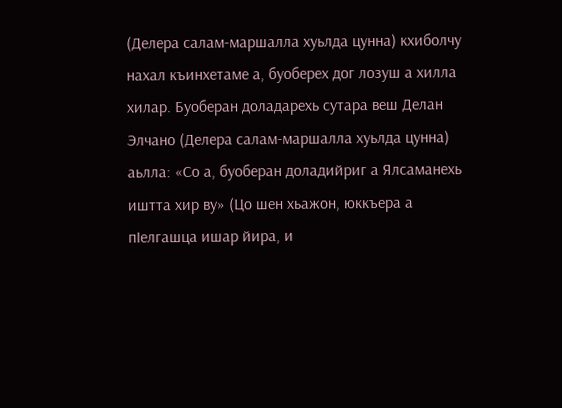(Делера салам-маршалла хуьлда цунна) кхиболчу нахал къинхетаме а, буоберех дог лозуш а хилла хилар. Буоберан доладарехь сутара веш Делан Элчано (Делера салам-маршалла хуьлда цунна) аьлла: «Со а, буоберан доладийриг а Ялсаманехь иштта хир ву» (Цо шен хьажон, юккъера а пIелгашца ишар йира, и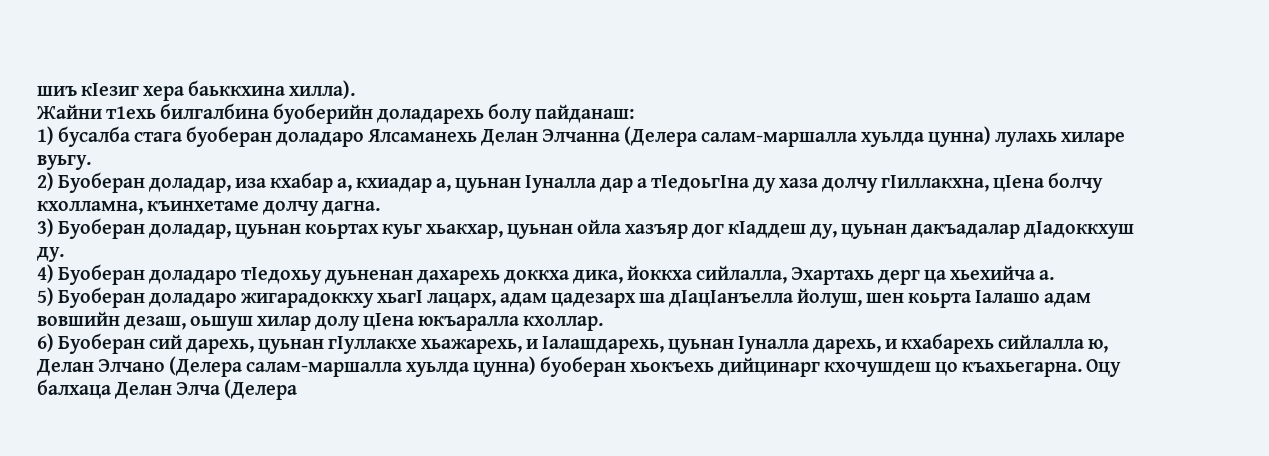шиъ кIезиг хера баьккхина хилла).
Жайни т1ехь билгалбина буоберийн доладарехь болу пайданаш:
1) бусалба стага буоберан доладаро Ялсаманехь Делан Элчанна (Делера салам-маршалла хуьлда цунна) лулахь хиларе вуьгу.
2) Буоберан доладар, иза кхабар а, кхиадар а, цуьнан Iуналла дар а тIедоьгIна ду хаза долчу гIиллакхна, цIена болчу кхолламна, къинхетаме долчу дагна.
3) Буоберан доладар, цуьнан коьртах куьг хьакхар, цуьнан ойла хазъяр дог кIаддеш ду, цуьнан дакъадалар дIадоккхуш ду.
4) Буоберан доладаро тIедохьу дуьненан дахарехь доккха дика, йоккха сийлалла, Эхартахь дерг ца хьехийча а.
5) Буоберан доладаро жигарадоккху хьагI лацарх, адам цадезарх ша дIацIанъелла йолуш, шен коьрта Iалашо адам вовшийн дезаш, оьшуш хилар долу цIена юкъаралла кхоллар.
6) Буоберан сий дарехь, цуьнан гIуллакхе хьажарехь, и Iалашдарехь, цуьнан Iуналла дарехь, и кхабарехь сийлалла ю, Делан Элчано (Делера салам-маршалла хуьлда цунна) буоберан хьокъехь дийцинарг кхочушдеш цо къахьегарна. Оцу балхаца Делан Элча (Делера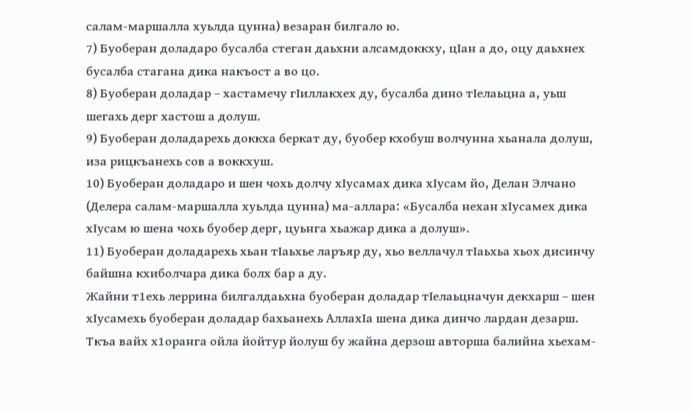салам-маршалла хуьлда цунна) везаран билгало ю.
7) Буоберан доладаро бусалба стеган даьхни алсамдоккху, цIан а до, оцу даьхнех бусалба стагана дика накъост а во цо.
8) Буоберан доладар – хастамечу гIиллакхех ду, бусалба дино тIелаьцна а, уьш шегахь дерг хастош а долуш.
9) Буоберан доладарехь доккха беркат ду, буобер кхобуш волчунна хьанала долуш, иза рицкъанехь сов а воккхуш.
10) Буоберан доладаро и шен чохь долчу хIусамах дика хIусам йо, Делан Элчано (Делера салам-маршалла хуьлда цунна) ма-аллара: «Бусалба нехан хIусамех дика хIусам ю шена чохь буобер дерг, цуьнга хьажар дика а долуш».
11) Буоберан доладарехь хьан тIаьхье ларъяр ду, хьо веллачул тIаьхьа хьох дисинчу байшна кхиболчара дика болх бар а ду.
Жайни т1ехь леррина билгалдаьхна буоберан доладар тIелаьцначун декхарш – шен хIусамехь буоберан доладар бахьанехь АллахIа шена дика динчо лардан дезарш. Ткъа вайх х1оранга ойла йойтур йолуш бу жайна дерзош авторша балийна хьехам-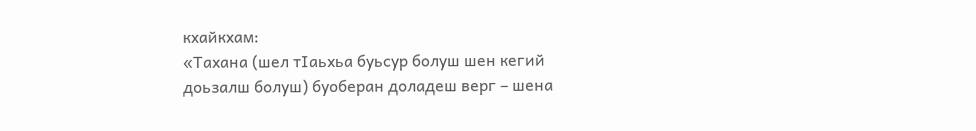кхайкхам:
«Тахана (шел тIаьхьа буьсур болуш шен кегий доьзалш болуш) буоберан доладеш верг – шена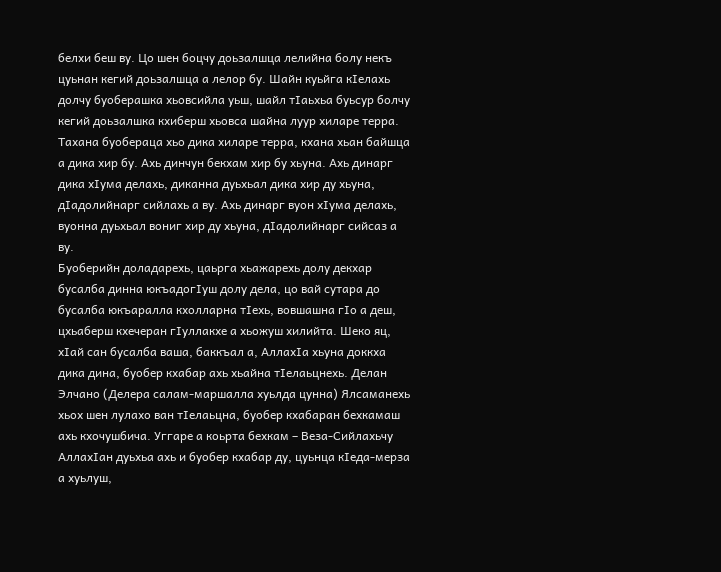белхи беш ву. Цо шен боцчу доьзалшца лелийна болу некъ цуьнан кегий доьзалшца а лелор бу. Шайн куьйга кIелахь долчу буоберашка хьовсийла уьш, шайл тIаьхьа буьсур болчу кегий доьзалшка кхиберш хьовса шайна луур хиларе терра. Тахана буобераца хьо дика хиларе терра, кхана хьан байшца а дика хир бу. Ахь динчун бекхам хир бу хьуна. Ахь динарг дика хIума делахь, диканна дуьхьал дика хир ду хьуна, дIадолийнарг сийлахь а ву. Ахь динарг вуон хIума делахь, вуонна дуьхьал вониг хир ду хьуна, дIадолийнарг сийсаз а ву.
Буоберийн доладарехь, цаьрга хьажарехь долу декхар бусалба динна юкъадогIуш долу дела, цо вай сутара до бусалба юкъаралла кхолларна тIехь, вовшашна гIо а деш, цхьаберш кхечеран гIуллакхе а хьожуш хилийта. Шеко яц, хIай сан бусалба ваша, баккъал а, АллахIа хьуна доккха дика дина, буобер кхабар ахь хьайна тIелаьцнехь. Делан Элчано (Делера салам-маршалла хуьлда цунна) Ялсаманехь хьох шен лулахо ван тIелаьцна, буобер кхабаран бехкамаш ахь кхочушбича. Уггаре а коьрта бехкам – Веза-Сийлахьчу АллахIан дуьхьа ахь и буобер кхабар ду, цуьнца кIеда-мерза а хуьлуш,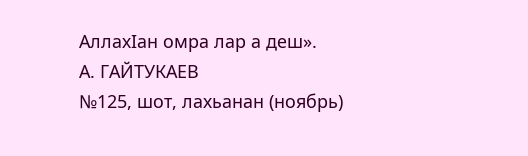АллахIан омра лар а деш».
А. ГАЙТУКАЕВ
№125, шот, лахьанан (ноябрь)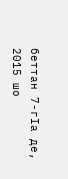беттан 7-гIа де, 2015 шо